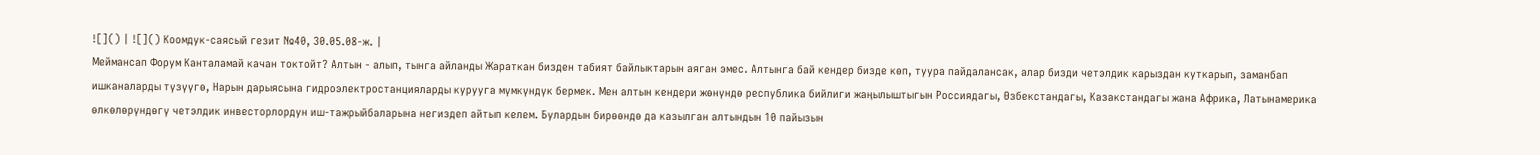![]() | ![]() Коомдук-саясый гезит №40, 30.05.08-ж. |
Меймансап Форум Канталамай качан токтойт? Алтын - алып, тынга айланды Жараткан бизден табият байлыктарын аяган эмес. Алтынга бай кендер бизде көп, туура пайдалансак, алар бизди четэлдик карыздан куткарып, заманбап ишканаларды түзүүгө, Нарын дарыясына гидроэлектростанцияларды курууга мүмкүндүк бермек. Мен алтын кендери жөнүндө республика бийлиги жаңылыштыгын Россиядагы, Өзбекстандагы, Казакстандагы жана Африка, Латынамерика өлкөлөрүндөгү четэлдик инвесторлордун иш-тажрыйбаларына негиздеп айтып келем. Булардын бирөөндө да казылган алтындын 10 пайызын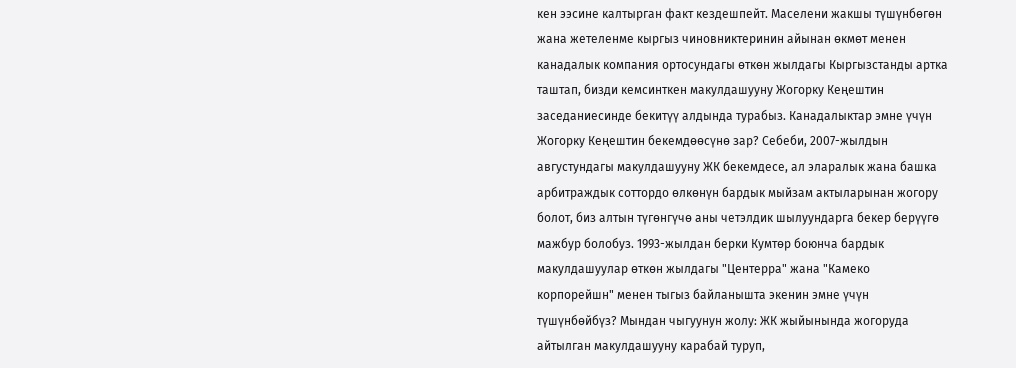кен ээсине калтырган факт кездешпейт. Маселени жакшы түшүнбөгөн жана жетеленме кыргыз чиновниктеринин айынан өкмөт менен канадалык компания ортосундагы өткөн жылдагы Кыргызстанды артка таштап, бизди кемсинткен макулдашууну Жогорку Кеңештин заседаниесинде бекитүү алдында турабыз. Канадалыктар эмне үчүн Жогорку Кеңештин бекемдөөсүнө зар? Себеби, 2007-жылдын августундагы макулдашууну ЖК бекемдесе, ал эларалык жана башка арбитраждык соттордо өлкөнүн бардык мыйзам актыларынан жогору болот, биз алтын түгөнгүчө аны четэлдик шылуундарга бекер берүүгө мажбур болобуз. 1993-жылдан берки Кумтөр боюнча бардык макулдашуулар өткөн жылдагы "Центерра" жана "Камеко корпорейшн" менен тыгыз байланышта экенин эмне үчүн түшүнбөйбүз? Мындан чыгуунун жолу: ЖК жыйынында жогоруда айтылган макулдашууну карабай туруп,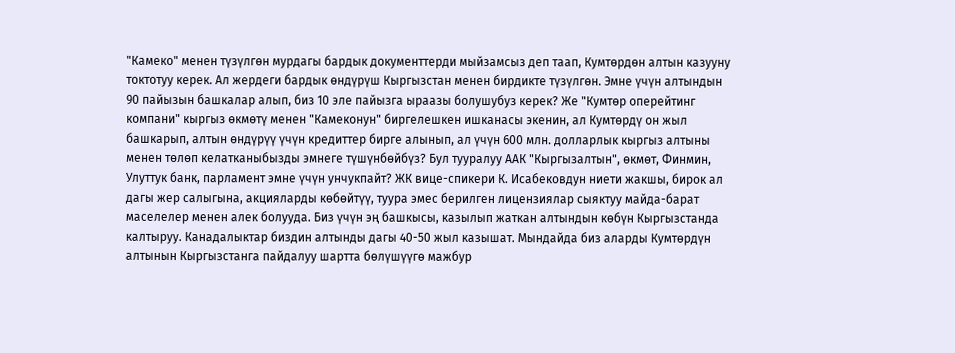"Камеко" менен түзүлгөн мурдагы бардык документтерди мыйзамсыз деп таап, Кумтөрдөн алтын казууну токтотуу керек. Ал жердеги бардык өндүрүш Кыргызстан менен бирдикте түзүлгөн. Эмне үчүн алтындын 90 пайызын башкалар алып, биз 10 эле пайызга ыраазы болушубуз керек? Же "Кумтөр оперейтинг компани" кыргыз өкмөтү менен "Камеконун" биргелешкен ишканасы экенин, ал Кумтөрдү он жыл башкарып, алтын өндүрүү үчүн кредиттер бирге алынып, ал үчүн 600 млн. долларлык кыргыз алтыны менен төлөп келатканыбызды эмнеге түшүнбөйбүз? Бул тууралуу ААК "Кыргызалтын", өкмөт, Финмин, Улуттук банк, парламент эмне үчүн унчукпайт? ЖК вице-спикери К. Исабековдун ниети жакшы, бирок ал дагы жер салыгына, акцияларды көбөйтүү, туура эмес берилген лицензиялар сыяктуу майда-барат маселелер менен алек болууда. Биз үчүн эң башкысы, казылып жаткан алтындын көбүн Кыргызстанда калтыруу. Канадалыктар биздин алтынды дагы 40-50 жыл казышат. Мындайда биз аларды Кумтөрдүн алтынын Кыргызстанга пайдалуу шартта бөлүшүүгө мажбур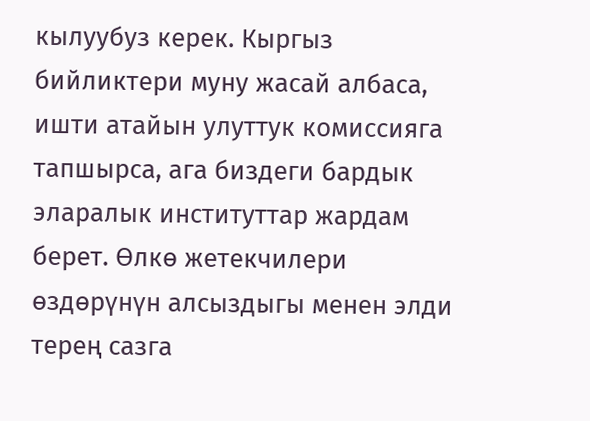кылуубуз керек. Кыргыз бийликтери муну жасай албаса, ишти атайын улуттук комиссияга тапшырса, ага биздеги бардык эларалык институттар жардам берет. Өлкө жетекчилери өздөрүнүн алсыздыгы менен элди терең сазга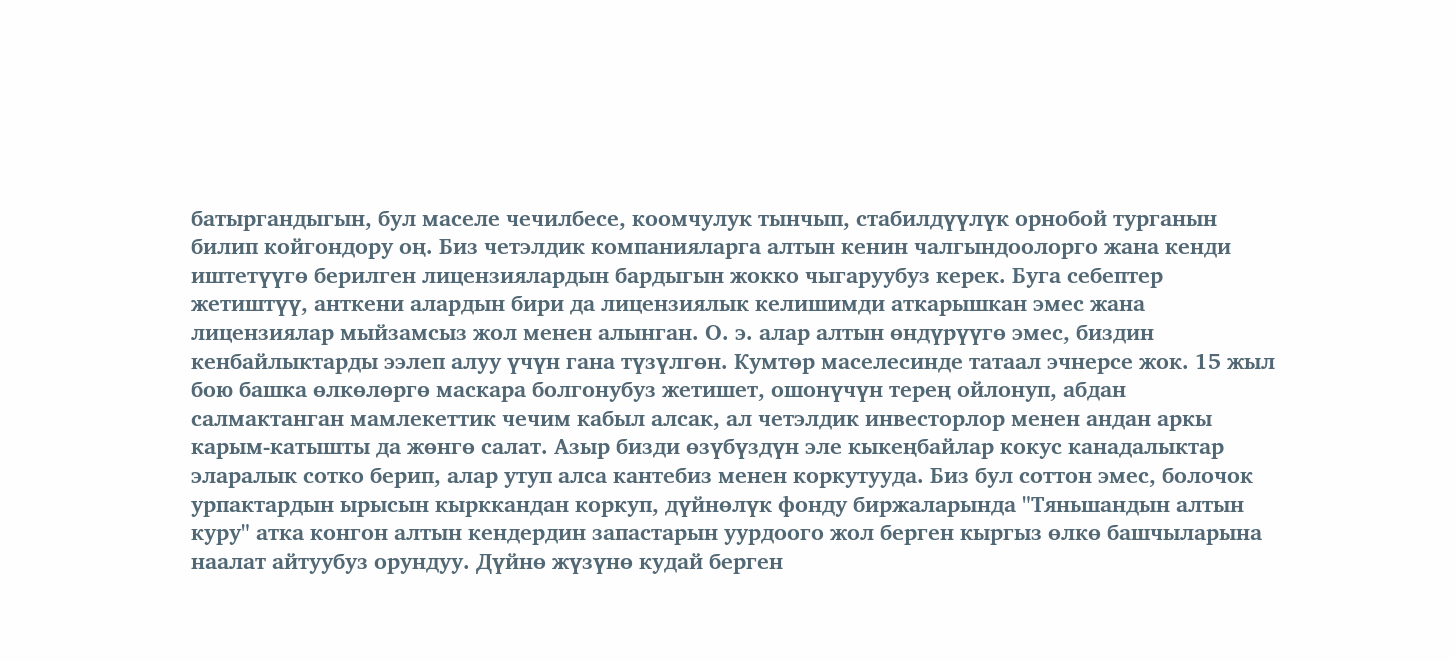батыргандыгын, бул маселе чечилбесе, коомчулук тынчып, стабилдүүлүк орнобой турганын билип койгондору оң. Биз четэлдик компанияларга алтын кенин чалгындоолорго жана кенди иштетүүгө берилген лицензиялардын бардыгын жокко чыгаруубуз керек. Буга себептер жетиштүү, анткени алардын бири да лицензиялык келишимди аткарышкан эмес жана лицензиялар мыйзамсыз жол менен алынган. О. э. алар алтын өндүрүүгө эмес, биздин кенбайлыктарды ээлеп алуу үчүн гана түзүлгөн. Кумтөр маселесинде татаал эчнерсе жок. 15 жыл бою башка өлкөлөргө маскара болгонубуз жетишет, ошонүчүн терең ойлонуп, абдан салмактанган мамлекеттик чечим кабыл алсак, ал четэлдик инвесторлор менен андан аркы карым-катышты да жөнгө салат. Азыр бизди өзүбүздүн эле кыкеңбайлар кокус канадалыктар эларалык сотко берип, алар утуп алса кантебиз менен коркутууда. Биз бул соттон эмес, болочок урпактардын ырысын кырккандан коркуп, дүйнөлүк фонду биржаларында "Тяньшандын алтын куру" атка конгон алтын кендердин запастарын уурдоого жол берген кыргыз өлкө башчыларына наалат айтуубуз орундуу. Дүйнө жүзүнө кудай берген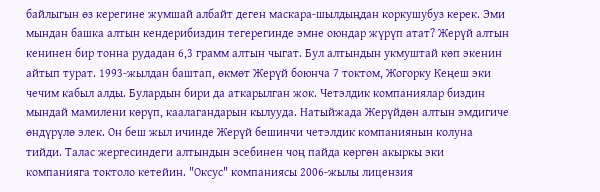байлыгын өз керегине жумшай албайт деген маскара-шылдыңдан коркушубуз керек. Эми мындан башка алтын кендерибиздин тегерегинде эмне оюндар жүрүп атат? Жерүй алтын кенинен бир тонна рудадан 6,3 грамм алтын чыгат. Бул алтындын укмуштай көп экенин айтып турат. 1993-жылдан баштап, өкмөт Жерүй боюнча 7 токтом, Жогорку Кеңеш эки чечим кабыл алды. Булардын бири да аткарылган жок. Четэлдик компаниялар биздин мындай мамилени көрүп, каалагандарын кылууда. Натыйжада Жерүйдөн алтын эмдигиче өндүрүлө элек. Он беш жыл ичинде Жерүй бешинчи четэлдик компаниянын колуна тийди. Талас жергесиндеги алтындын эсебинен чоң пайда көргөн акыркы эки компанияга токтоло кетейин. "Оксус" компаниясы 2006-жылы лицензия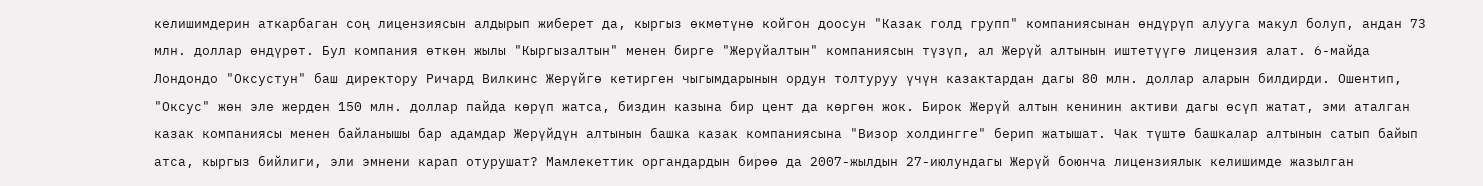келишимдерин аткарбаган соң лицензиясын алдырып жиберет да, кыргыз өкмөтүнө койгон доосун "Казак голд групп" компаниясынан өндүрүп алууга макул болуп, андан 73 млн. доллар өндүрөт. Бул компания өткөн жылы "Кыргызалтын" менен бирге "Жерүйалтын" компаниясын түзүп, ал Жерүй алтынын иштетүүгө лицензия алат. 6-майда Лондондо "Оксустун" баш директору Ричард Вилкинс Жерүйгө кетирген чыгымдарынын ордун толтуруу үчүн казактардан дагы 80 млн. доллар аларын билдирди. Ошентип, "Оксус" жөн эле жерден 150 млн. доллар пайда көрүп жатса, биздин казына бир цент да көргөн жок. Бирок Жерүй алтын кенинин активи дагы өсүп жатат, эми аталган казак компаниясы менен байланышы бар адамдар Жерүйдүн алтынын башка казак компаниясына "Визор холдингге" берип жатышат. Чак түштө башкалар алтынын сатып байып атса, кыргыз бийлиги, эли эмнени карап отурушат? Мамлекеттик органдардын бирөө да 2007-жылдын 27-июлундагы Жерүй боюнча лицензиялык келишимде жазылган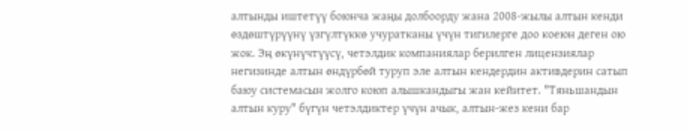алтынды иштетүү боюнча жаңы долбоорду жана 2008-жылы алтын кенди өздөштүрүүнү үзгүлтүккө учуратканы үчүн тигилерге доо коеюн деген ою жок. Эң өкүнүчтүүсү, четэлдик компаниялар берилген лицензиялар негизинде алтын өндүрбөй туруп эле алтын кендердин активдерин сатып баюу системасын жолго коюп алышкандыгы жан кейитет. "Тяньшандын алтын куру" бүгүн четэлдиктер үчүн ачык, алтын-жез кени бар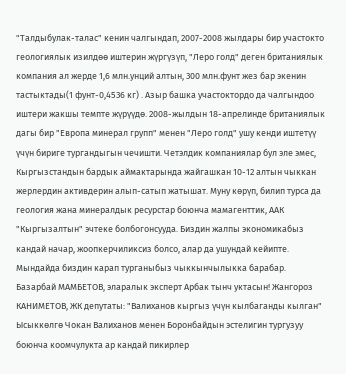"Талдыбулак-талас" кенин чалгындап, 2007-2008 жылдары бир участокто геологиялык изилдөө иштерин жүргүзүп, "Леро голд" деген британиялык компания ал жерде 1,6 млн.унций алтын, 300 млн.фунт жез бар экенин тастыктады(1 фунт-0,4536 кг) . Азыр башка участоктордо да чалгындоо иштери жакшы темпте жүрүүдө. 2008-жылдын 18-апрелинде британиялык дагы бир "Европа минерал групп" менен "Леро голд" ушу кенди иштетүү үчүн бириге тургандыгын чечишти. Четэлдик компаниялар бул эле эмес, Кыргызстандын бардык аймактарында жайгашкан 10-12 алтын чыккан жерлердин активдерин алып-сатып жатышат. Муну көрүп, билип турса да геология жана минералдык ресурстар боюнча мамагенттик, ААК "Кыргызалтын" эчтеке болбогонсууда. Биздин жалпы экономикабыз кандай начар, жоопкерчиликсиз болсо, алар да ушундай кейипте. Мындайда биздин карап турганыбыз чыккынчылыкка барабар. Базарбай МАМБЕТОВ, эларалык эксперт Арбак тынч уктасын! Жангороз КАНИМЕТОВ, ЖК депутаты: "Валиханов кыргыз үчүн кылбаганды кылган" Ысыккөлгө Чокан Валиханов менен Боронбайдын эстелигин тургузуу боюнча коомчулукта ар кандай пикирлер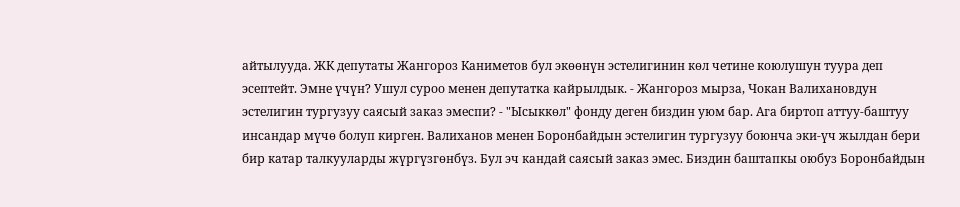айтылууда. ЖК депутаты Жангороз Каниметов бул экөөнүн эстелигинин көл четине коюлушун туура деп эсептейт. Эмне үчүн? Ушул суроо менен депутатка кайрылдык. - Жангороз мырза, Чокан Валихановдун эстелигин тургузуу саясый заказ эмеспи? - "Ысыккөл" фонду деген биздин уюм бар. Ага биртоп аттуу-баштуу инсандар мүчө болуп кирген. Валиханов менен Боронбайдын эстелигин тургузуу боюнча эки-үч жылдан бери бир катар талкууларды жүргүзгөнбүз. Бул эч кандай саясый заказ эмес. Биздин баштапкы оюбуз Боронбайдын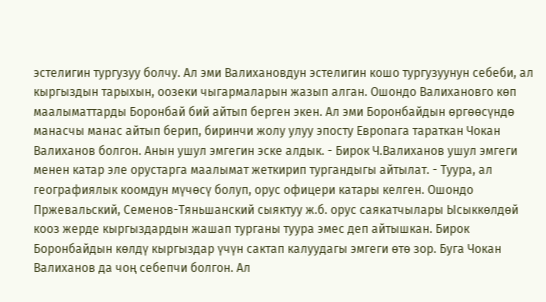эстелигин тургузуу болчу. Ал эми Валихановдун эстелигин кошо тургузуунун себеби, ал кыргыздын тарыхын, оозеки чыгармаларын жазып алган. Ошондо Валихановго көп маалыматтарды Боронбай бий айтып берген экен. Ал эми Боронбайдын өргөөсүндө манасчы манас айтып берип, биринчи жолу улуу эпосту Европага тараткан Чокан Валиханов болгон. Анын ушул эмгегин эске алдык. - Бирок Ч.Валиханов ушул эмгеги менен катар эле орустарга маалымат жеткирип тургандыгы айтылат. - Туура, ал географиялык коомдун мүчөсү болуп, орус офицери катары келген. Ошондо Пржевальский, Семенов-Тяньшанский сыяктуу ж.б. орус саякатчылары Ысыккөлдөй кооз жерде кыргыздардын жашап турганы туура эмес деп айтышкан. Бирок Боронбайдын көлдү кыргыздар үчүн сактап калуудагы эмгеги өтө зор. Буга Чокан Валиханов да чоң себепчи болгон. Ал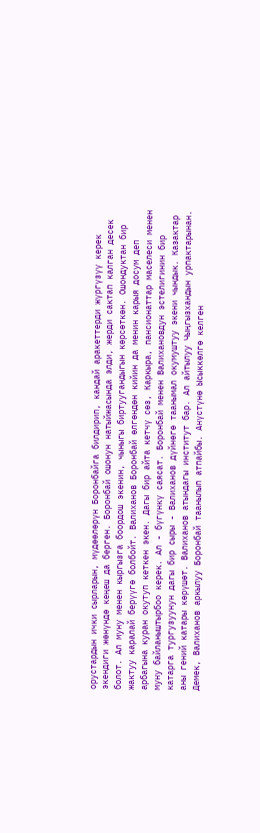орустардын ички сырларын, мүдөөлөрүн Боронбайга билдирип, кандай аракеттерди жүргүзүү керек экендиги жөнүндө кеңеш да берген. Боронбай ошонун натыйжасында элди, жерди сактап калган десек болот. Ал муну менен кыргызга боордош экенин, чыныгы биртуугандыгын көрсөткөн. Ошондуктан бир жактуу каралай берүүгө болбойт. Валиханов Боронбай өлгөндөн кийин да менин карыя досум деп арбагына куран окутуп кеткен экен. Дагы бир айта кетчү сөз, Каркыра, пансионаттар маселеси менен муну байланыштырбоо керек. Ал - бүгүнкү саясат. Боронбай менен Валихановдун эстелигинин бир катарга тургузуунун дагы бир сыры - Валиханов дүйнөгө таанымал окумуштуу экени чындык. Казактар аны гений катары көрүшөт. Валиханов атындагы институт бар. Ал айтылуу Чыңгызхандын урпактарынан. Демек, Валиханов аркылуу Боронбай таанылып атпайбы. Анүстүнө Ысыккөлгө келген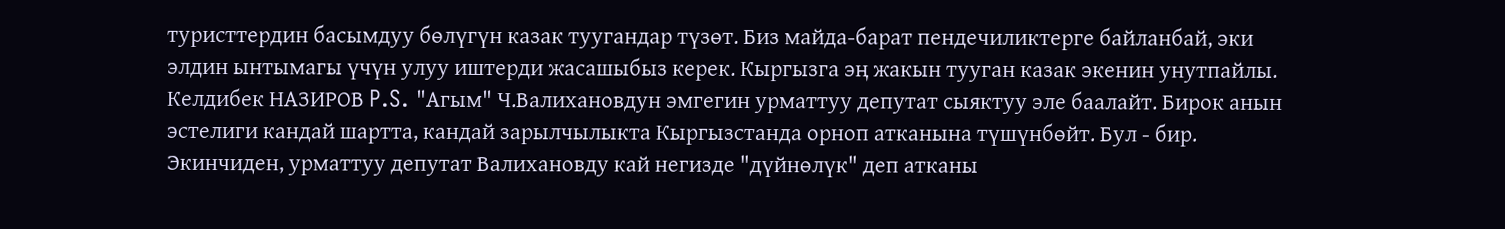туристтердин басымдуу бөлүгүн казак туугандар түзөт. Биз майда-барат пендечиликтерге байланбай, эки элдин ынтымагы үчүн улуу иштерди жасашыбыз керек. Кыргызга эң жакын тууган казак экенин унутпайлы. Келдибек НАЗИРОВ P.S. "Агым" Ч.Валихановдун эмгегин урматтуу депутат сыяктуу эле баалайт. Бирок анын эстелиги кандай шартта, кандай зарылчылыкта Кыргызстанда орноп атканына түшүнбөйт. Бул - бир. Экинчиден, урматтуу депутат Валихановду кай негизде "дүйнөлүк" деп атканы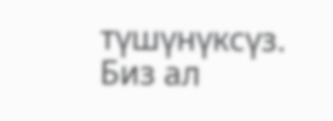түшүнүксүз. Биз ал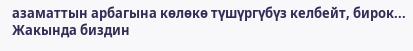азаматтын арбагына көлөкө түшүргүбүз келбейт, бирок... Жакында биздин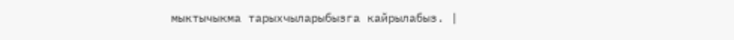мыктычыкма тарыхчыларыбызга кайрылабыз. |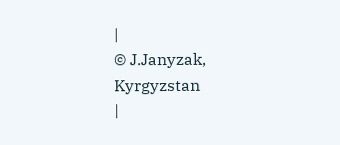|
© J.Janyzak, Kyrgyzstan
|